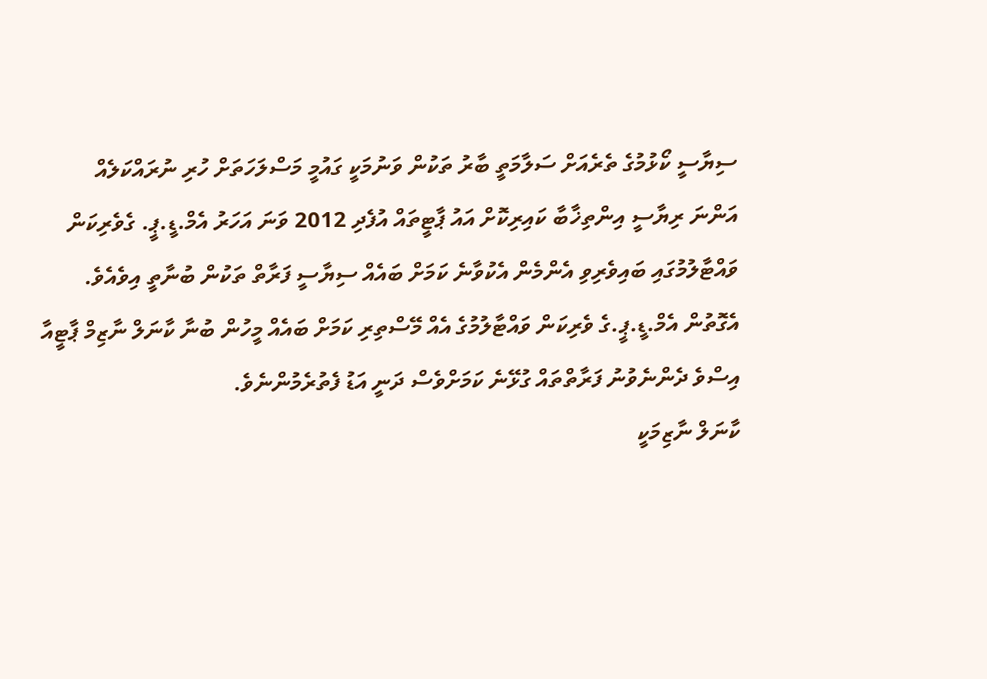ސިޔާސީ ކޯޅުމުގެ ތެރެއަށް ސަލާމަތީ ބާރު ތަކުން ވަނުމަކީ ގައުމީ މަސްލަހަތަށް ހުރި ނުރައްކަލެއް
އަންނަ ރިޔާސީ އިންތިޚާބާ ކައިރިކޮށް އައު ޕާޓީތައް އުފެދި 2012 ވަނަ އަހަރު އެމް.ޑީ.ޕީ. ގެވެރިކަން ވައްޓާލުމުގައި ބައިވެރިވި އެންމެން އެކުވާނެ ކަމަށް ބައެއް ސިޔާސީ ފަރާތް ތަކުން ބުނާތީ އިވެއެވެ. އެގޮތުން އެމް.ޑީ.ޕީ.ގެ ވެރިކަން ވައްޓާލުމުގެ އެއް މޭސްތިރި ކަމަށް ބައެއް މީހުން ބުނާ ކާނަލް ނާޒިމް ޕާޓީއާ އިސްވެ ދެންނެވުނު ފަރާތްތައް ގުޅޭނެ ކަމަށްވެސް ދަނީ އަޑު ފެތުރެމުންނެވެ.
ކާނަލް ނާޒިމަކީ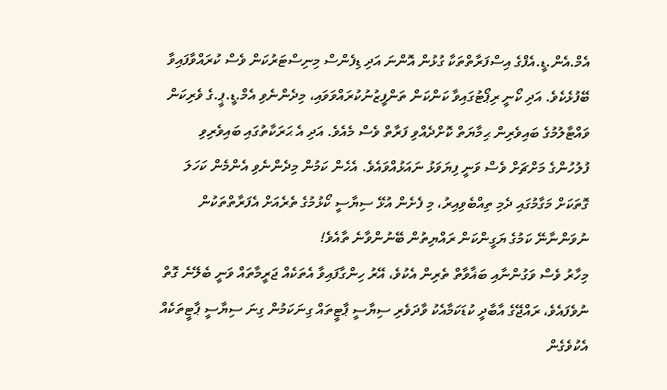އެމް.އެން.ޑީ.އެފްގެ އިސްފަރާތްތަކާ ގުޅުން އޮންނަ އަދި ޑިފެންސް މިނިސްޓަރުކަން ވެސް ކުރައްވާފައިވާ ބޭފުޅެކެވެ. އަދި ކޯނީ ރިޕޯޓުގައިވާ ކަންކަން ތަންފީޒުނުކުރައްވަވައި، މިދެންނެވި އެމް.ޑީ.ޕީ.ގެ ވެރިކަން ވައްޓާލުމުގެ ބައިވެރިން ޙިމާޔަތް ކޮށްދެއްވި ފަރާތް ވެސް މެއެވެ. އަދި އެ ޙަރަކާތުގައި ބައިވެރިވި ފުލުހުންގެ މަށްޗަށް ވެސް ވަނީ ފިޔަވަޅު ނައަޅުއްވައެވެ. އެހެން ކަމުން މިދެންނެވި އެންމެން ކަހަލަ ގޮތަކަށް މަގާމުގައި ދެމި ތިއްބެވިއިރު، މި ފެށެން އުޅޭ ސިޔާސީ ކޯޅުމުގެ ތެރެއަށް އެފަރާތްތަކުން ނުވަންނާނޭ ކަމުގެ ޔަގީންކަން ރައްޔިތުން ބޭނުންވާނެ ތާއެވެ!
މިހާރު ވެސް ވަގުންނާއި ބަޣާވާތް ތެރިން އެކުވެ، އޭރު ހިންގާފައިވާ އެތަކެއް ޖަރީމާތައް ވަނީ ބެލޭނެ ގޮތް ނުވެފައެވެ، ރައްޖޭގެ އާބާދީ ކުޑަކަމާއެކު ވާދަވެރި ސިޔާސީ ޕާޓީތައް ގިނަކަމުން ގިނަ ސިޔާސީ ޕާޓީތަކެއް އެކުވެގެން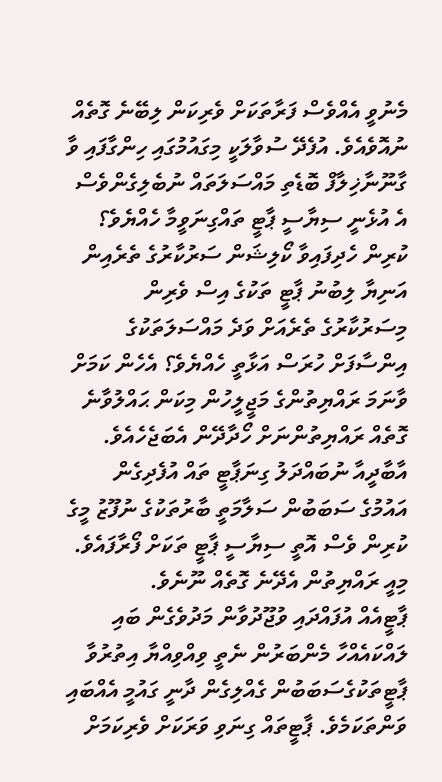މެނުވީ އެއްވެސް ފަރާތަކަށް ވެރިކަން ލިބޭނެ ގޮތެއް ނުއޮވެއެވެ. އުފެދޭ ސުވާލަކީ މިގައުމުގައި ހިންގާފައި ވާ ގާނޫނާޚިލާފް ބޮޑެތި މައްސަލަތައް ނުބެލިގެންވެސް އެ އުޅެނީ ސިޔާސީ ޕާޓީ ތައްގިނަވީމާ ހެއްޔެވެ؟
ކުރިން ހެދިފައިވާ ކޯލިޝަން ސަރުކާރުގެ ތެރެއިން އަނިޔާ ލިބުނު ޕާޓީ ތަކުގެ އިސް ވެރިން މިސަރުކާރުގެ ތެރެއަށް ވަދެ މައްސަލަތަކުގެ އިންސާފަށް ހުރަސް އަޅާތީ ހެއްޔެވެ؟ އެހެން ކަމަށް ވާނަމަ ރައްޔިތުންގެ މަޖީލީހުން މިކަން ޙައްލުވާނެ ގޮތެއް ރައްޔިތުންނަށް ހޯދާދޭން އެބަޖެހެއެވެ. އާބާދީއާ ނުބައްދަލު ގިނަޕާޓީ ތައް އުފެދިގެން އައުމުގެ ސަބަބުން ސަލާމަތީ ބާރުތަކުގެ ނުފޫޒު މީގެ ކުރިން ވެސް އޮތީ ސިޔާސީ ޕާޓީ ތަކަށް ފޯރާފައެވެ. މިއީ ރައްޔިތުން އެދޭނެ ގޮތެއް ނޫނެވެ.
ޕާޓީއެއް އުފައްދައި ވުޖޫދުވާން މަދުވެގެން ބައި ލައްކައެއްހާ މެންބަރުން ނެތީ ވިއްވިއްޔާ އިތުރުވާ ޕާޓީތަކުގެސަބަބުން ގެއްލިގެން ދާނީ ގައުމީ އެއްބައި ވަންތަކަމެވެ. ޕާޓީތައް ގިނަވި ވަރަކަށް ވެރިކަމަށް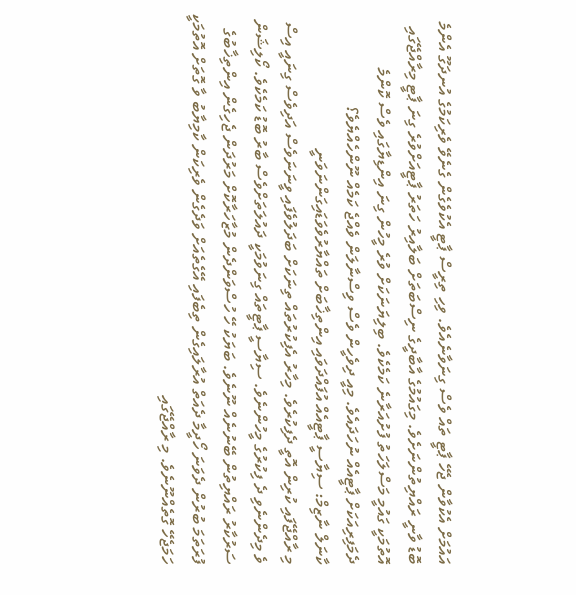އައުމަށް އެކުވާން ޖެހޭ ޕާޓީ ތައް ވެސް ގިނަވާނެއެވެ. ވިހި ތިރީސް ޕާޓީ އެކުވެގެން ގެނެވޭ ވެރިކަމުގެ އުނދަގޫ އެންމެ ބޮޑު ވާނީ ރައްޔިތުންނަށެވެ. މިގައުމުގެ އާބާދީގެ ނިސްބަތަށް ބަލާއިރު ހަތަރު ޕާޓީއަށްވުރެ ގިނަ ޕާޓީ މިރާއްޖޭގައި އޮތުމަކީ ގައުމީ މަސްލަހަތު ފުށުއަރާނެ ކަމެކެވެ. ބިލިޔަނަކަށް ވުރެ މީހުން ގިނަ އިންޑިޔާގައި ވެސް ކޮންމެ ދެމަފިރިއަކަށް ޕާޓީއެއް ނުހަދައެވެ. މިއީ ދިވެހީން ވެސް ވިސްނާލަން ވެއްޖެ ކަމެއް ނޫންހެއްޔެވެ؟
ކާނަލް ނާޒިމް: ސިޔާސީ ޕާޓީއެއް އުފައްދަވައި އިންތިޚާބަށް ތައްޔާރުވެވަޑައިގަންނަވަނީ
މި ރާއްޖޭފައި ކުރިން އޮތީ ދެފިކުރެވެ. މިހާރު އެފިކުރުތައް ތިނަކަށް ބަދަލުވެފައި ވީނަނަވެސް އަދިވެސް ގިނައީ އިސް ވެ މިދެންނެވި ދެ ފިކުރުގެ މީހުންނެވެ. ސިޔާސީ ޕާޓީތައް ގިނަވުމަކީ ދައުލަތަށްވެސް ބާރު ބޮޑު ކަމެކެވެ. ކޯލިޝަން ސަރުކާރު ރައްޔިތުން ބޭނުނެއް ނޫނެވެ. ބަޔަކު ހޭ ހުސްވަންދެން މުޒާހަރާކޮށް މަރުދަން ޖެހިގެން އިންތިޚާބުގެ ފުރަތަމަ ބުރުން ދެވަނަ ހޯދީމާ ދެއަތް އުރާލައިގެން ތިބެފައި އޭގެތެއަށް ވަދެގެން ވެރިކަން ކާމިޔާބު ވާ ގޮތަށް އޮތުމަކީ ހަމަޖެހޭ ގޮތެއްނޫނެވެ. މި ރާއްޖޭގައި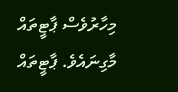މިހާރުވެސް ޕާޓީތައް މާގިނައެވެ. ޕާޓީތައް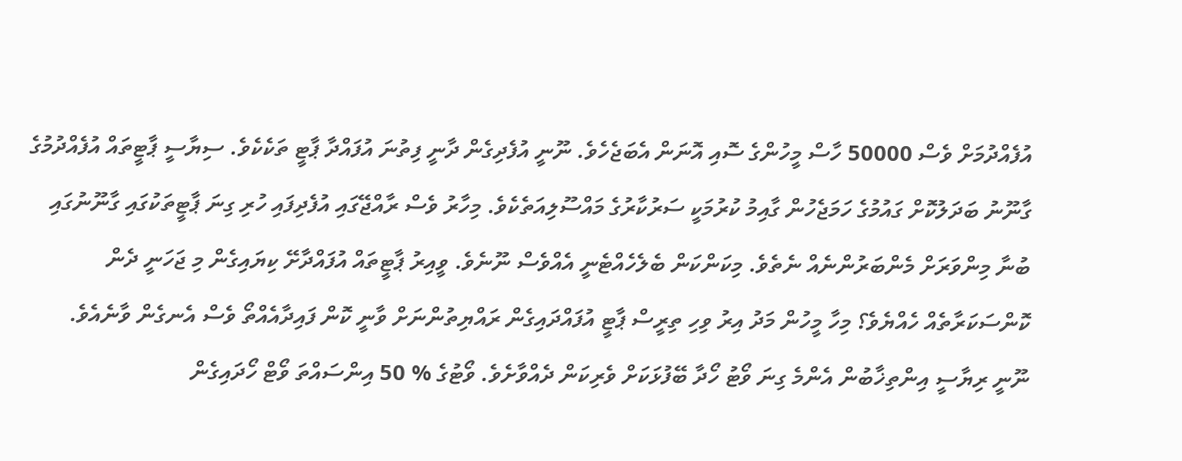އުފެއްދުމަށް ވެސް 50000 ހާސް މީހުންގެ ސޮއި އޮނަން އެބަޖެހެވެ. ނޫނީ އުފެދިގެން ދާނީ ފިތުނަ އުފައްދާ ޕާޓީ ތަކެކެވެ. ސިޔާސީ ޕާޓީތައް އުފެއްދުމުގެ ގާނޫނު ބަދަލުކޮށް ގައުމުގެ ހަމަޖެހުން ގާއިމު ކުރުމަކީ ސަރުކާރުގެ މައްސޫލިއަތެކެވެ. މިހާރު ވެސް ރާއްޖޭގައި އުފެދިފައި ހުރި ގިނަ ޕާޓީތަކުގައި ގާނޫނުގައި ބުނާ މިންވަރަށް މެންބަރުންނެއް ނެތެވެ. މިކަންކަން ބެލެހެއްޓެނީ އެއްވެސް ނޫނެވެ. ވީއިރު ޕާޓީތައް އުފައްދާށޭ ކިޔައިގެން މި ޖަހަނީ ދެން ކޮންސަކަރާތެއް ހެއްޔެވެ؟ މިހާ މީހުން މަދު އިރު ވިހި ތިރީސް ޕާޓީ އުފައްދައިގެން ރައްޔިތުންނަށް ވާނީ ކޮން ފައިދާއެއްތޯ ވެސް އެނގެން ވާނެއެވެ. ނޫނީ ރިޔާސީ އިންތިޚާބުން އެންމެ ގިނަ ވޯޓު ހޯދާ ބޭފުޅަކަށް ވެރިކަން ދެއްވާށެވެ. ވޯޓުގެ % 50 އިންސައްތަ ވޯޓް ހޯދައިގެން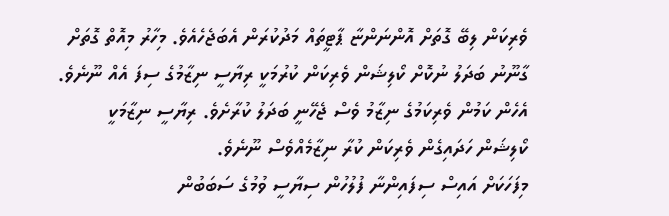ވެރިކަން ލިބޭ ގޮތަށް އޮންނަންޏާ ޕާޓީތައް މަދުކުރަން އެބަޖެހެއެވެ. މިހާރު މިއޮތް ގޮތަށް ގާނޫނު ބަދަލު ނުކޮށް ކޯލިޝަން ވެރިކަން ކުރުމަކީ ރިޔާސީ ނިޒާމުގެ ސިފަ އެއް ނޫނެވެ. އެހެން ކަމުން ވެރިކަމުގެ ނިޒާމު ވެސް ޖެހޭނީ ބަދަލު ކުރާށެވެ. ރިޔާސީ ނިޒާމަކީ ކޯލިޝަން ހަދައިގެން ވެރިކަން ކުރާ ނިޒާމެއްވެސް ނޫނެވެ.
މިފަހަކަށް އައިސް ސިފައިންނާ ފުލުހުން ސިޔާސީ ވުމުގެ ސަބަބުން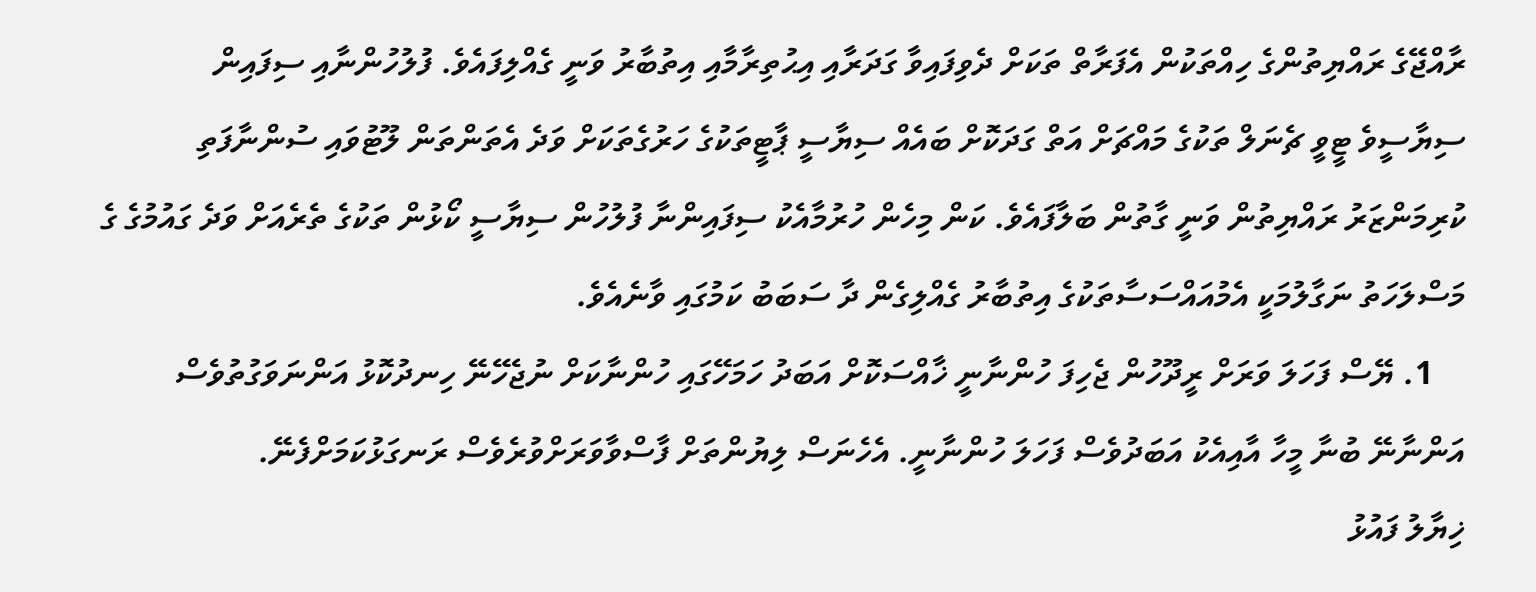ރާއްޖޭގެ ރައްޔިތުންގެ ހިއްތަކުން އެފަރާތް ތަކަށް ދެވިފައިވާ ގަދަރާއި އިޙުތިރާމާއި އިތުބާރު ވަނީ ގެއްލިފައެވެ. ފުލުހުންނާއި ސިފައިން ސިޔާސީވެ ޓީވީ ޗެނަލް ތަކުގެ މައްޗަށް އަތް ގަދަކޮށް ބައެއް ސިޔާސީ ޕާޓީތަކުގެ ހަރުގެތަކަށް ވަދެ އެތަންތަން ލޫޓުވައި ސުންނާފަތި ކުރިމަންޒަރު ރައްޔިތުން ވަނީ ގާތުން ބަލާފައެވެ. ކަން މިހެން ހުރުމާއެކު ސިފައިންނާ ފުލުހުން ސިޔާސީ ކޯޅުން ތަކުގެ ތެރެއަށް ވަދެ ގައުމުގެ ގެ މަސްލަހަތު ނަގާލުމަކީ އެމުއައްސަސާތަކުގެ އިތުބާރު ގެއްލިގެން ދާ ސަބަބު ކަމުގައި ވާނެއެވެ.
    1. ޔޭސް ފަހަލަ ވަރަށް ރީދޫހުން ޖެހިފަ ހުންނާނީ ޚާއްސަކޮށް އަބަދު ހަމަހޭގައި ހުންނާކަށް ނުޖެހޭނޭ ހިނދުކޮޅު އަންނަވަގުތުވެސް އަންނާނޭ ބުނާ މީހާ އާއިއެކު އަބަދުވެސް ފަހަލަ ހުންނާނީ. އެހެނަސް ލިޔުންތަށް ފާސްވާވަރަށްވުރެވެސް ރަނގަޅުކަމަށްފެނޭ.
ޚިޔާލު ފައުޅު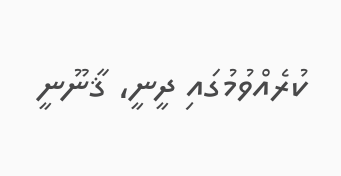ކުރެއްވުމުގައި ދީނީ، ޤާނޫނީ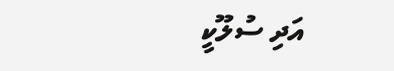އަދި ސުލޫކީ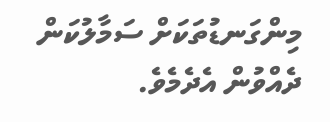މިންގަނޑުތަކަށް ސަމާލުކަން ދެއްވުން އެދެމެވެ.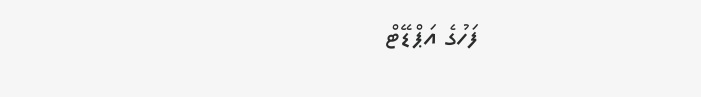ފަހުގެ އަޕްޑޭޓް